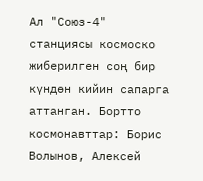Ал "Союз-4" станциясы космоско жиберилген соң бир күндөн кийин сапарга аттанган. Бортто космонавттар: Борис Волынов, Алексей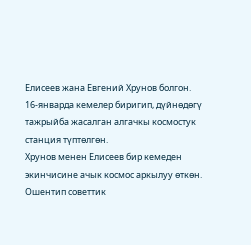Елисеев жана Евгений Хрунов болгон.
16-январда кемелер биригип, дүйнөдөгү тажрыйба жасалган алгачкы космостук станция түптөлгөн.
Хрунов менен Елисеев бир кемеден экинчисине ачык космос аркылуу өткөн. Ошентип советтик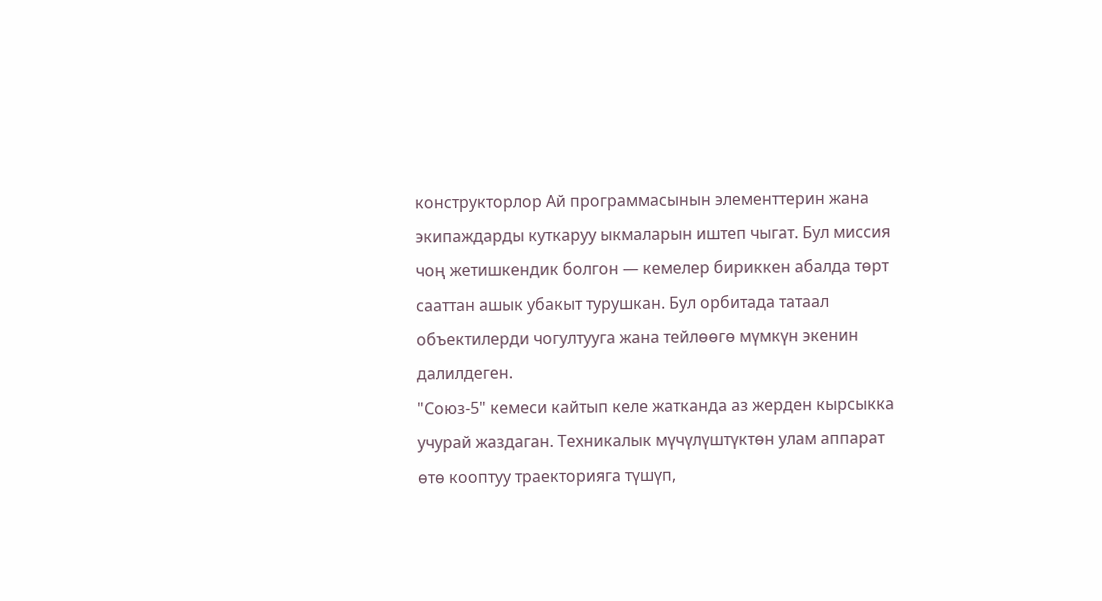конструкторлор Ай программасынын элементтерин жана экипаждарды куткаруу ыкмаларын иштеп чыгат. Бул миссия чоң жетишкендик болгон — кемелер бириккен абалда төрт сааттан ашык убакыт турушкан. Бул орбитада татаал объектилерди чогултууга жана тейлөөгө мүмкүн экенин далилдеген.
"Союз-5" кемеси кайтып келе жатканда аз жерден кырсыкка учурай жаздаган. Техникалык мүчүлүштүктөн улам аппарат өтө кооптуу траекторияга түшүп,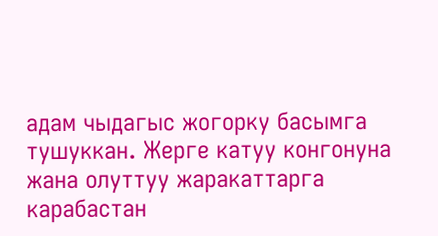адам чыдагыс жогорку басымга тушуккан. Жерге катуу конгонуна жана олуттуу жаракаттарга карабастан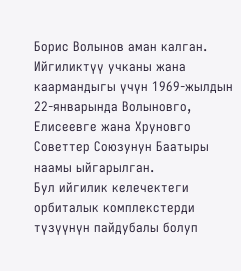Борис Волынов аман калган.
Ийгиликтүү учканы жана каармандыгы үчүн 1969-жылдын 22-январында Волыновго, Елисеевге жана Хруновго Советтер Союзунун Баатыры наамы ыйгарылган.
Бул ийгилик келечектеги орбиталык комплекстерди түзүүнүн пайдубалы болуп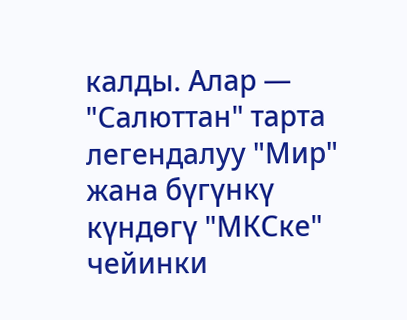калды. Алар — "Салюттан" тарта легендалуу "Мир" жана бүгүнкү күндөгү "МКСке" чейинки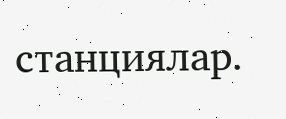станциялар.